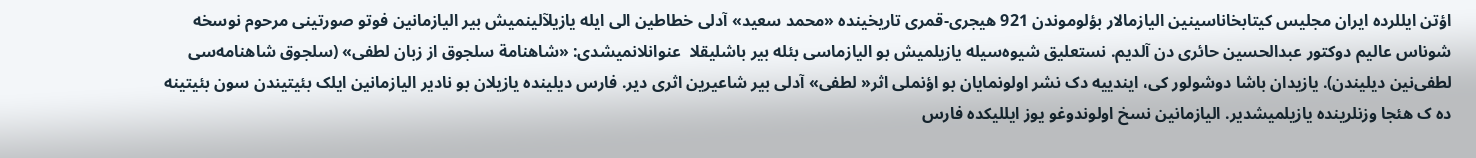اؤتن ایللرده ایران مجلیس کیتابخاناسینین الیازما‌لار بؤلوموندن 921 هیجری-قمری تاریخینده «محمد سعید» آدلی خطاطین الی ایله یازیلآلینمیش بیر الیازمانین فوتو صورتینی مرحوم نوسخه شوناس عالیم دوکتور عبدالحسین حائری دن آلدیم. نستعلیق شیوه‌سیله یازیلمیش بو الیازماسی بئله بیر باشلیقلا  عنوانلانمیشدی: «شاهنامة سلجوق از زبان لطفی» (سلجوق شاهنامه‌سی لطفی‌نین دیلیندن). یازیدان باشا دوشولور کی، ایندییه دک نشر اولونمایان بو اؤنملی اثر« لطفی» آدلی بیر شاعیرین اثری د‌یر. فارس دیلینده یازیلان بو نادیر الیازمانین ایلک بئیتیندن سون بئیتینه ده ک هئجا وزنلرینده یازیلمیشدیر. الیازمانین نسخ اولوندوغو یوز ایللیکده فارس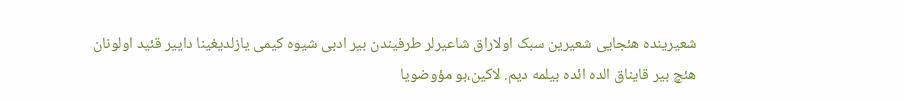شعیرینده هئجایی شعیرین سبک اولاراق شاعیرلر طرفیندن بیر ادبی شیوه کیمی یازلدیغینا داییر قئید اولونان هئچ بیر قایناق الده ائده بیلمه دیم. لاکین،بو مؤوضویا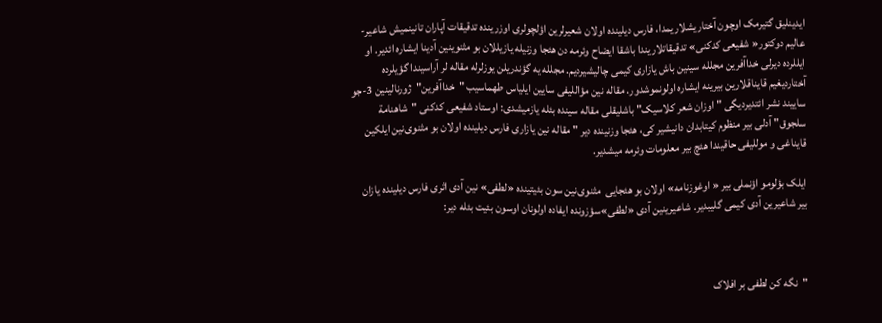ایدینلیق گتیرمک اوچون آختاریشلاریمدا، فارس دیلینده اولان شعیرلرین اؤلچولری اوزرینده تدقیقات آپاران تانینمیش شاعیر- عالیم دوکتور« شفیعی کدکنی» تدقیقاتلاریندا باشقا ایضاح وئرمه دن هئجا وزنیله یازیللان بو مثنوینین آدینا ایشاره ائدیر. او ایللرده دیرلی خداآفرین مجلله سینین باش یازاری کیمی چالیشیردیم. مجلله یه گؤندریلن یوزلرله مقاله لر آراسیندا گؤیلرده آختاردیغیم قایناقلارین بیرینه ایشاره اولونموشدور. مقاله نین مؤاللیفی سایین ایلیاس طهماسیب "خداآفرین"  ژورنا‌لینین 3-جو ساییند نشر ائتدیردیگی " اوزان شعر کلاسیک" باشلیقلی مقاله سینده بئله یازمیشدی: اوستاد شفیعی کدکنی "شاهنامة سلجوق" آدلی بیر منظوم کیتابدان دانیشیر کی، هئجا وزنینده‌ دیر " مقاله نین یازاری فارس دیلینده اولان بو مثنوی‌نین ایلکین قایناغی و موللیفی حاقیندا هئچ بیر معلومات وئرمه میشدیر.

ایلک بؤلومو اؤنملی بیر « اوغوزنامه» اولان بو هئجایی  مثنوی‌نین سون بئیتینده «لطفی» نین آدی اثری فارس دیلینده یازان بیر شاعیرین آدی کیمی گلیبدیر. شاعیرینین آدی «لطفی»سؤزونده ایفاده اولونان اوسون بئیت بئله دیر:



"نگه کن لطفی بر افلاک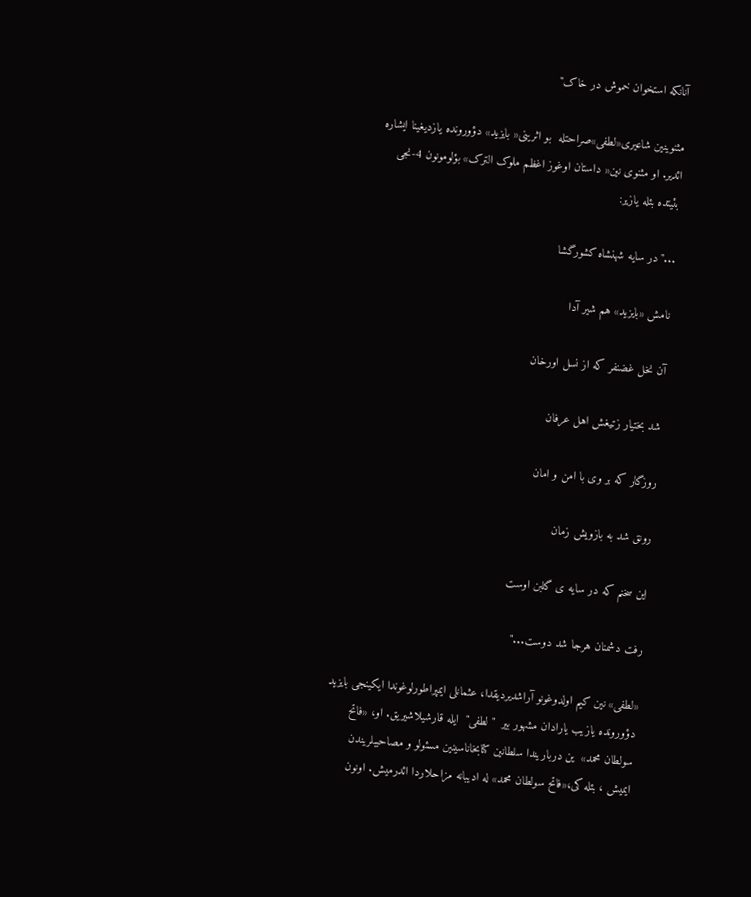آنانکه استخوان خموش در خاک"

مثنوینین‌ شاعیری«لطفی»صراحتله  بو اثرینی« بایزید» دؤورونده یازدیغینا ایشاره ائدیر. او مثنوی نین« داستان اوغوز اغظم ملوک الترک» بؤلومونون 4-نجی بئیتده بئله یازیر:

..."در سایه شهنشاه کشورگشا

نامش «بایزید» هم شیر آدا

آن نخل غضنفر که از نسل اورخان

شد بختیار زتیغش اهل عرفان

روزگار که بر وی با امن و امان

رونق شد به بازویش زمان

این سخنم که در سایه ی گلبن اوست

رفت دشمنان هرجا شد دوست..."

«لطفی» نین کیم اولدوغونو آراشدیردیقدا، عثمانلی ایمپراطورلوغوندا ایکینجی بایزید دؤورونده یازیب یارادان مشهور بیر  "لطفی"  ایله قارشیلاشیریق. او، «فاتح سولطان محمد»  ین درباریندا سلطانین کتابخاناسینین مسئولو و مصاحیبلریندن ایمیش ، بئله کی،«فاتح سولطان محمد» له ادیبانه مزاحلاردا ائدرمیش. اونون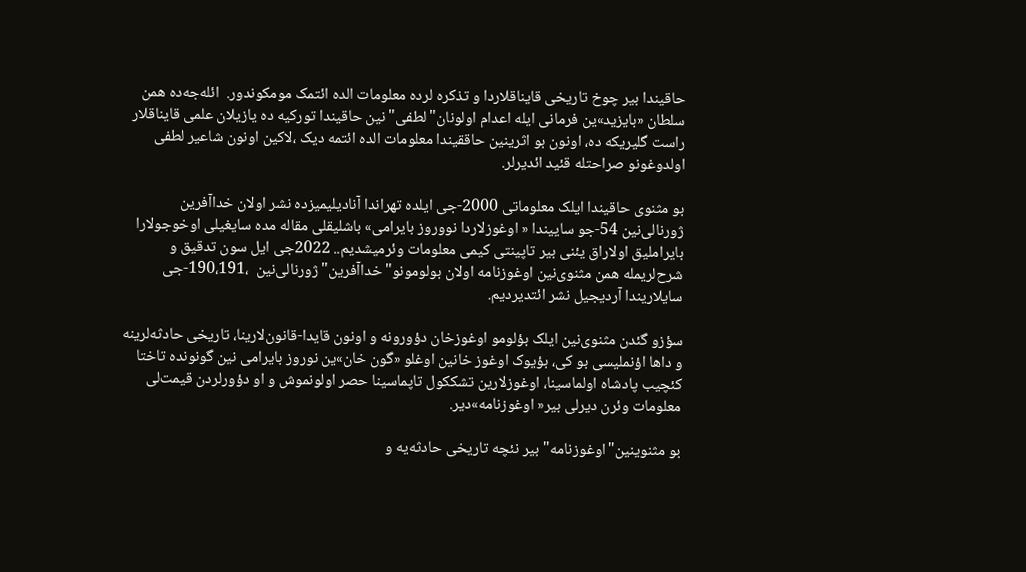حاقیندا بیر چوخ تاریخی قایناقلاردا و تذکره لرده معلومات الده ائتمک مومکوندور.  ائله‌جه‌ده همن سلطان «بایزید»ین فرمانی ایله اعدام اولونان"لطفی" نین حاقیندا تورکیه ده یازیلان علمی قایناقلار راست گلیریکه ده، اونون بو اثرینین حاققیندا معلومات الده ائتمه دیک ،لاکین اونون شاعیر لطفی اولدوغونو صراحتله قئید ائدیرلر.

بو مثنوی حاقیندا ایلک معلوماتی 2000-جی ایلده تهراندا آنادیلیمیزده نشر اولان خداآفرین  ژورنا‌لی‌نین 54-جو ساییندا « اوغوزلاردا نووروز بایرامی» باشلیقلی مقاله مده سایغیلی‌ اوخوجولارا بایراملیق اولا‌راق یئنی بیر تاپینتی کیمی معلومات وئرمیشدیم.. 2022جی ایل سون تدقیق و شرح‌لریمله همن مثنوی‌نین اوغوزنامه اولان بولومونو"خداآفرین" ژورنا‌لی‌نین  ،190،191-جی سایلاریندا آردیجیل نشر ائتدیردیم.

سؤزو گئدن مثنوی‌نین ایلک بؤلومو اوغوزخان دؤورونه و اونون قایدا-قانون‌لارینا، تاریخی حادثه‌لرینه و داها اؤنملیسی بو کی، بؤیوک اوغوز خانین اوغلو «گون خان»ین نوروز بایرامی نین گونونده تاختا کئچیب پادشاه اولماسینا، اوغوزلارین تشککول تاپماسینا حصر اولونموش و او دؤورلردن قیمت‌لی معلومات‌ وئرن دیرلی بیر« اوغوزنامه»دیر.

بو مثنوینین"اوغوزنامه" بیر نئچه تاریخی حادثه‌یه و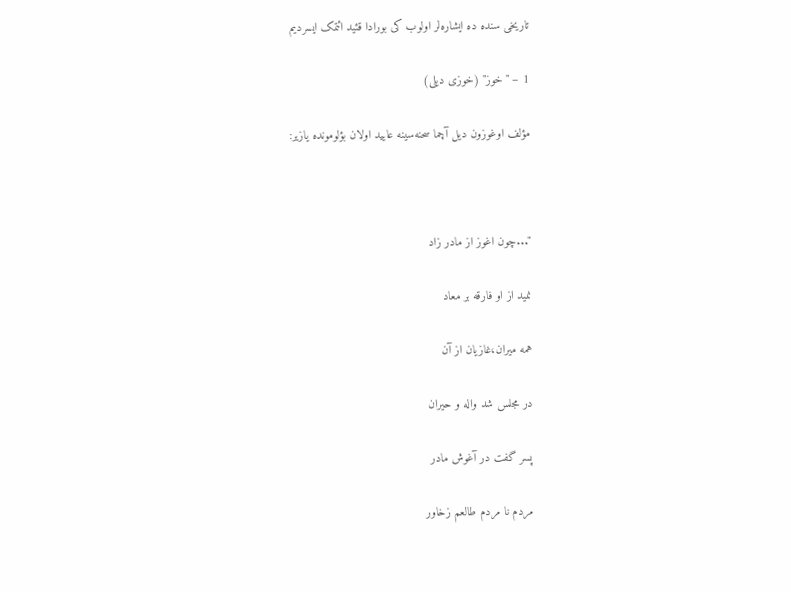تاریخی سنده ‌ده ایشاره‌لر اولوب کی بورادا قئید ائتمک ایسردیم

1 – "خوز" (خوزی دیلی)

مؤلف اوغوزون دیل آچما سحنه‌سینه عایید اولان بؤلومونده یازیر:



"...چون اغوز از مادر زاد

نمید از او فارقه بر معاد

همه میران،غازیان از آن

در مجلس شد واله و حیران

پسر گفت در آغوش مادر

مردم نا مردم طالعم زخاور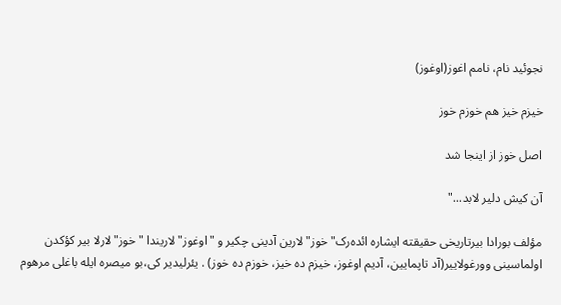نجوئید نام، نامم اغوز(اوغوز)

خیزم خیز هم خوزم خوز

اصل خوز از اینجا شد

آن کیش دلیر لابد..."

مؤلف بورادا بیرتاریخی حقیقته ایشاره ائده‌رک"خوز"لارین آدینی چکیر و "اوغوز" لاریندا "خوز"لارلا بیر کؤکدن اولماسینی وورغولاییر(آد تاپمایین، آدیم اوغوز، خیزم ده خیز، خوزم ده خوز) . یئرلیدیر کی،بو میصره ایله باغلی مرهوم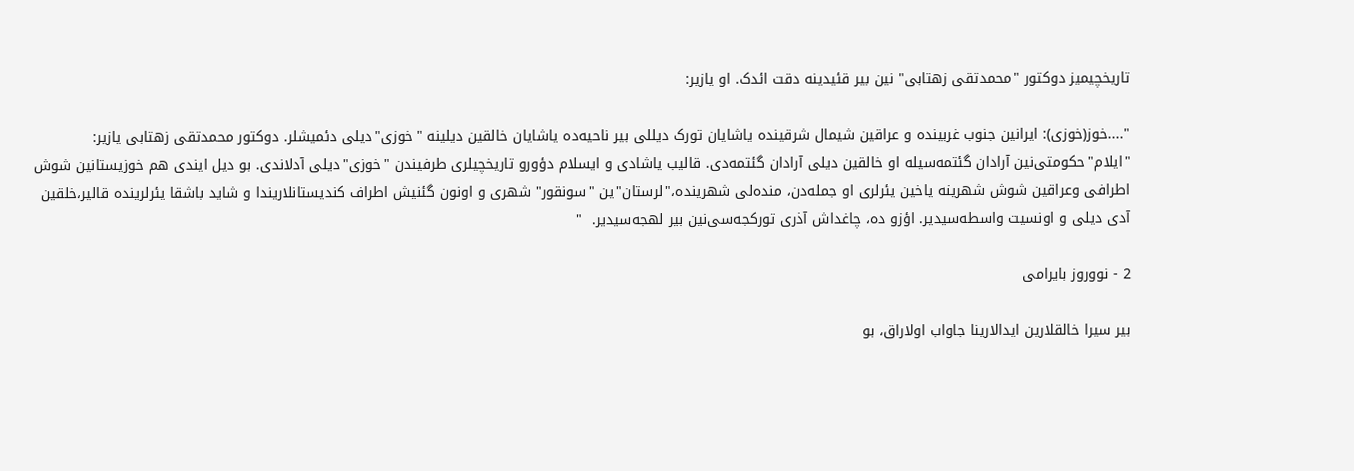تاریخچیمیز دوکتور "محمدتقی زهتابی" نین بیر قئیدینه دقت ائدک. او یازیر:

"....خوز(خوزی): ایرانین جنوب غربینده و عراقین شیمال شرقینده یاشایان تورک دیللی بیر ناحیه‌ده یاشایان خالقین دیلینه "خوزی"دیلی دئمیشلر. دوکتور محمدتقی زهتابی یازیر: "ایلام"حکومتی‌نین آرا‌دان گئتمه‌سیله او خالقین دیلی آرا‌دان گئتمه‌دی. قالیب یاشادی و ایسلام دؤورو تاریخچیلری طرفیندن "خوزی"دیلی آدلاندی. بو دیل ایندی هم خوزیستانین شوش اطرافی وعراقین شوش شهرینه یاخین یئرلری او جمله‌دن، منده‌لی شهرینده،"لرستان"ین "سونقور" شهری و اونون گئنیش اطراف کندیستانلاریندا و شاید باشقا یئرلرینده قالیر،خلقین آدی دیلی و اونسیت واسطه‌سیدیر. اؤزو ده، چاغداش آذری تورکجه‌سی‌نین بیر لهجه‌سیدیر.  "

2 - نووروز بایرامی

بیر سیرا خالقلارین ایدا‌لارینا جاواب اولا‌راق، بو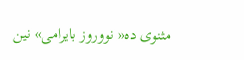مثنوی ده« نووروز بایرامی‌» نین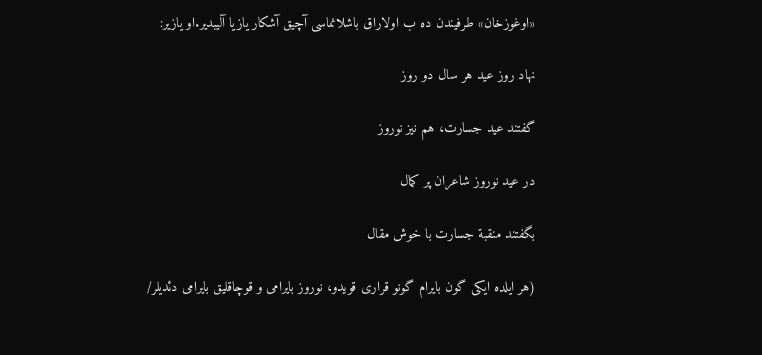«اوغوزخان» طرفیند‌ن ده ب اولا‌راق باشلانماسی آچیق آشکار یازیا آلیبدیر.او یازیر:

نهاد روز عید هر سال دو روز

گفتند عید جسارت، هم نیز نوروز

در عید نوروز شاعران پر کمال

بگفتند منقبة جسارت با خوش مقال

(هر ایلده ایکی گون بایرام گونو قراری قویدو، نوروز بایرامی و قوچاقلیق بایرامی دئدیلر/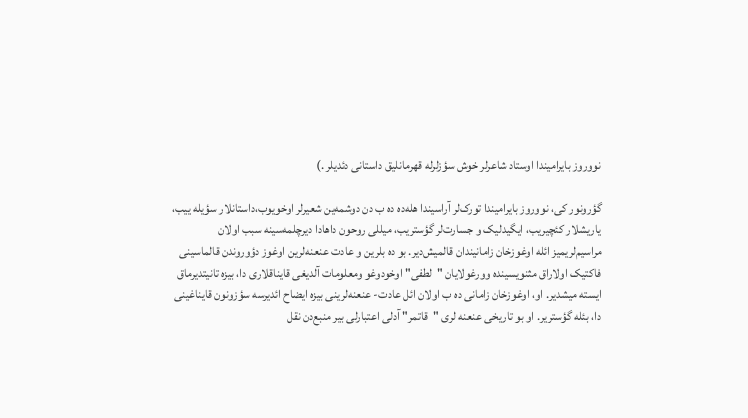نووروز بایرامیندا اوستاد شاعرلر خوش سؤزلرله قهرمانلیق داستانی دئدیلر .)

گؤرونور کی، نووروز بایرامیندا تورک‌لر آراسیندا هله‌ده ده ب دن دوشمه‌ین شعیرلر اوخویوب،داستانلار سؤیله ییب، یاریشلار کئچیریب، ایگیدلیک و جسارت‌لر گؤستریب، میللی روحون داهادا دیرچلمه‌سینه سبب اولان مراسیم‌لریمیز ائله اوغوزخان زامانیندان قالمیش‌دیر. بو ده بلرین و عادت عنعنه‌لرین اوغوز دؤوروندن قالماسینی فاکتیک اولا‌راق مثنو‌یسینده وورغولایان "لطفی" اوخودوغو ومعلومات آلدیغی قایناقلاری دا، بیزه تانیتدیرماق ایسته میشدیر. او، اوغوزخان زامانی ده ب اولان ائل عادت- عنعنه‌لرینی بیزه ایضاح ائدیرسه سؤزونون قایناغینی دا، بئله گؤستریر. او بو تاریخی عنعنه لری "قاتمر" آدلی اعتبارلی بیر منبع‌دن نقل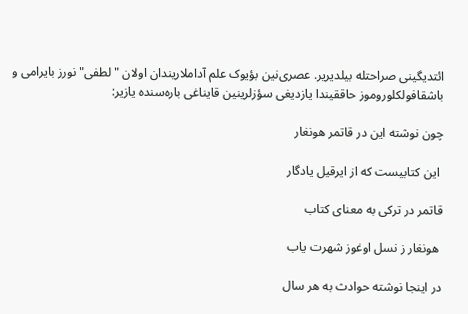ائتدیگینی صراحتله بیلدیریر. عصری‌نین بؤیوک علم آداملاریندان‌ اولان "لطفی" نورز بایرامی و باشقافولکلوروموز حاققیندا یازدیغی سؤزلرینین قایناغی باره‌سنده یازیر:

چون نوشته این در قاتمر هونغار

 این کتابیست که از ایرقیل یادگار

قاتمر در ترکی به معنای کتاب

 هونغار ز نسل اوغوز شهرت یاب

در اینجا نوشته حوادث به هر سال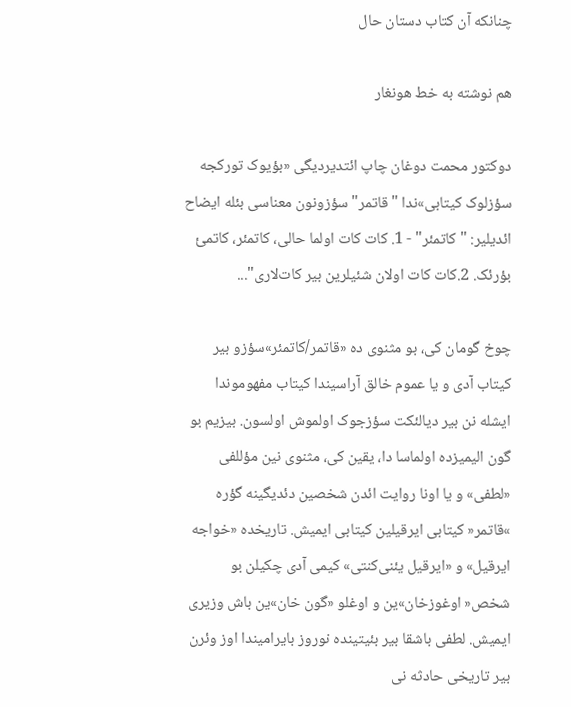چنانکه آن کتاب دستان حال

هم نوشته به خط هونغار

دوکتور محمت دوغان چاپ ائتدیردیگی «بؤیوک تورکجه سؤزلوک کیتابی»ندا "قاتمر" سؤزونون معناسی بئله ایضاح ائدیلیر: "کاتمئر" - 1. کات کات اولما حالی، کاتمئر، کاتمئ بؤرئک. 2.کات کات اولان شئیلرین بیر کات‌لاری"...

چوخ گومان کی، بو مثنوی ده «قاتمر/کاتمئر»سؤزو بیر کیتاب آدی و یا عموم خالق آراسیندا کیتاب مفهوموندا ایشله نن بیر دیالئکت سؤزجوک اولموش اولسون‌. بیزیم بو گون الیمیزده اولماسا دا، یقین کی، مثنوی نین مؤللفی «لطفی» و یا اونا روایت ائدن شخصین دئدیگینه گؤره »قاتمر« کیتابی ایرقیلین کیتابی ایمیش. تاریخده «خواجه ایرقیل» و «ایرقیل یئنی‌کنتی» کیمی آدی چکیلن بو شخص« اوغوزخان»ین و اوغلو «گون خان»ین باش وزیری ایمیش. لطفی باشقا بیر بئیتینده نوروز بایرامیندا اوز وئرن بیر تاریخی حادثه نی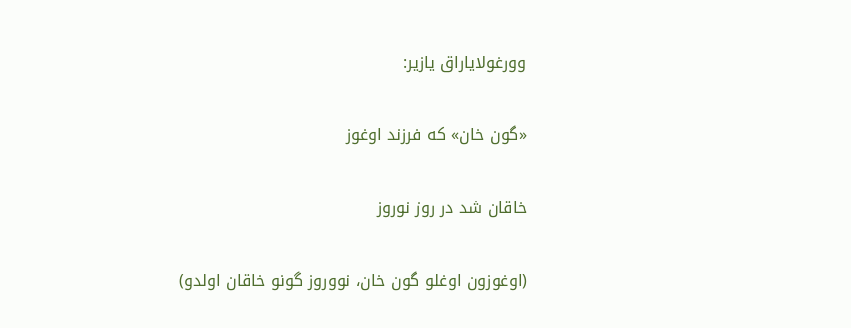وورغولایاراق یازیر:

«گون خان» که فرزند اوغوز

خاقان شد در روز نوروز

(اوغوزون اوغلو گون خان، نووروز گونو خاقان اولدو)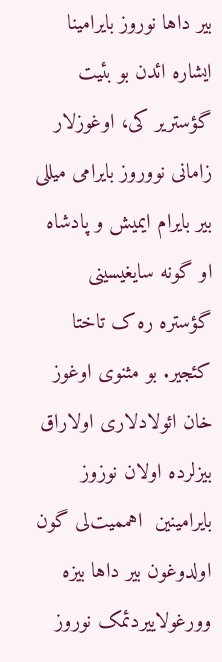بیر داها نوروز بایرامینا ایشاره ائدن بو بئیت گؤستریر کی، اوغوزلار زامانی نووروز بایرامی میللی بیر بایرام ایمیش و پادشاه او گونه سایغیسینی گؤستره ره ک تاختا کئجیر. بو مثنوی اوغوز خان ائولادلاری اولاراق بیزلرده اولان نوزوز بایرامینین  اهممیت‌لی گون اولدوغون بیر داها بیزه وورغولاییردئمک نوروز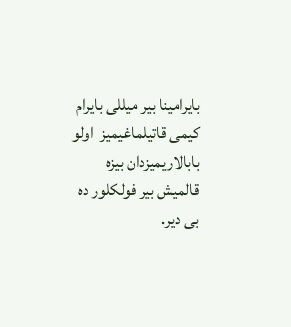بایرامینا بیر میللی بایرام کیمی قاتیلماغیمیز  اولو بابالاریمیزدان بیزه قالمیش بیر فولکلور ده بی دیر.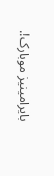بایرامینیز موبارک!.